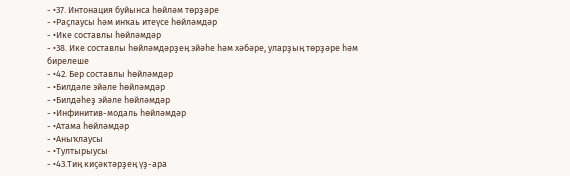- •37. Интонация буйынса һөйләм төрҙәре
- •Раҫлаусы һәм инҡаь итеүсе һөйләмдәр
- •Ике составлы һөйләмдәр
- •38. Ике составлы һөйләмдәрҙең эйәһе һәм хәбәре, уларҙың төрҙәре һәм бирелеше
- •42. Бер составлы һөйләмдәр
- •Билдәле эйәле һөйләмдәр
- •Билдәһеҙ эйәле һөйләмдәр
- •Инфинитив-модаль һөйләмдәр
- •Атама һөйләмдәр
- •Аныҡлаусы
- •Тултырыусы
- •43.Тиң киҫәктәрҙең үҙ-ара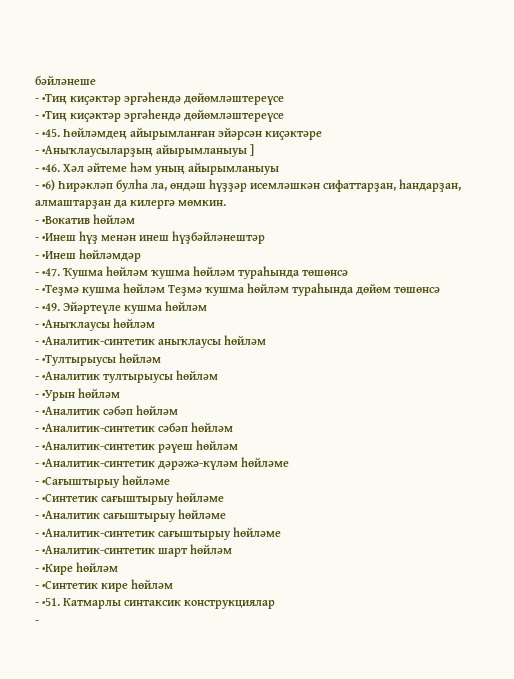бәйләнеше
- •Тиң киҫәктәр эргәһендә дөйөмләштереүсе
- •Тиң киҫәктәр эргәһендә дөйөмләштереүсе
- •45. Һөйләмдең айырымланған эйәрсән киҫәктәре
- •Аныҡлаусыларҙың айырымланыуы ]
- •46. Хәл әйтеме һәм уның айырымланыуы
- •6) Һирәкләп булһа ла, өндәш һүҙҙәр исемләшкән сифаттарҙан, һандарҙан, алмаштарҙан да килергә мөмкин.
- •Вокатив һөйләм
- •Инеш һүҙ менән инеш һүҙбәйләнештәр
- •Инеш һөйләмдәр
- •47. Ҡушма һөйләм ҡушма һөйләм тураһында төшөнсә
- •Теҙмә кушма һөйләм Теҙмә ҡушма һөйләм тураһында дөйөм төшөнсә
- •49. Эйәртеүле кушма һөйләм
- •Аныҡлаусы һөйләм
- •Аналитик-синтетик аныҡлаусы һөйләм
- •Тултырыусы һөйләм
- •Аналитик тултырыусы һөйләм
- •Урын һөйләм
- •Аналитик сәбәп һөйләм
- •Аналитик-синтетик сәбәп һөйләм
- •Аналитик-синтетик рәүеш һөйләм
- •Аналитик-синтетик дәрәжә-күләм һөйләме
- •Сағыштырыу һөйләме
- •Синтетик сағыштырыу һөйләме
- •Аналитик сағыштырыу һөйләме
- •Аналитик-синтетик сағыштырыу һөйләме
- •Аналитик-синтетик шарт һөйләм
- •Кире һөйләм
- •Синтетик кире һөйләм
- •51. Катмарлы синтаксик конструкциялар
-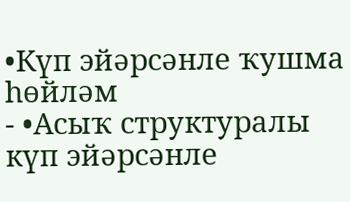•Күп эйәрсәнле ҡушма һөйләм
- •Асыҡ структуралы күп эйәрсәнле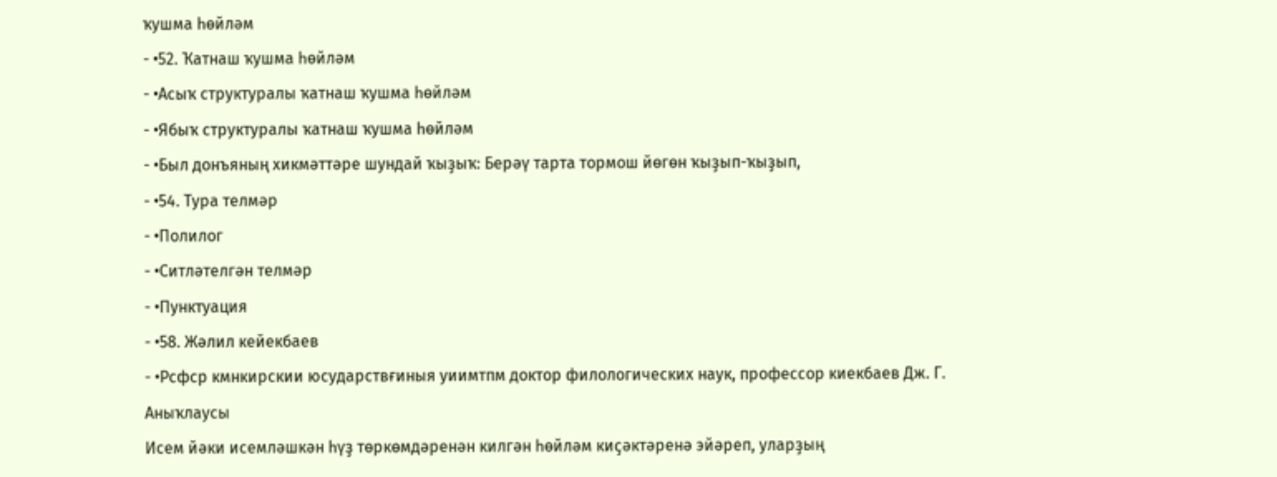ҡушма һөйләм
- •52. Ҡатнаш ҡушма һөйләм
- •Асыҡ структуралы ҡатнаш ҡушма һөйләм
- •Ябыҡ структуралы ҡатнаш ҡушма һөйләм
- •Был донъяның хикмәттәре шундай ҡыҙыҡ: Берәү тарта тормош йөгөн ҡыҙып-ҡыҙып,
- •54. Тура телмәр
- •Полилог
- •Ситләтелгән телмәр
- •Пунктуация
- •58. Жәлил кейекбаев
- •Рсфср кмнкирскии юсударствғиныя уиимтпм доктор филологических наук, профессор киекбаев Дж. Г.
Аныҡлаусы
Исем йәки исемләшкән һүҙ төркөмдәренән килгән һөйләм киҫәктәренә эйәреп, уларҙың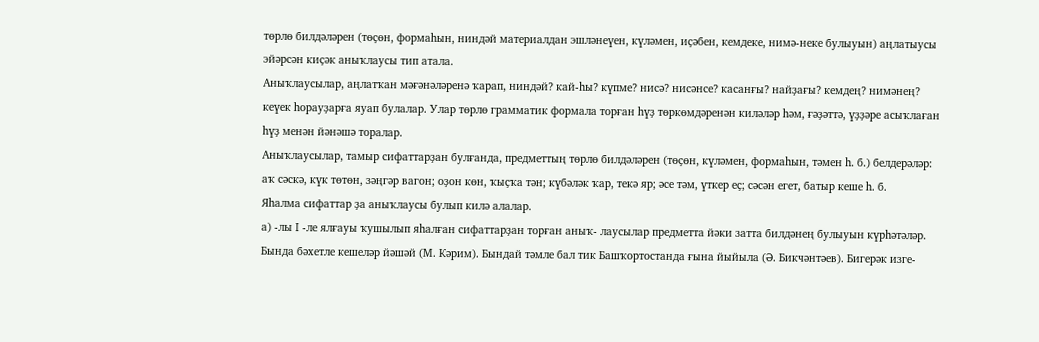төрлө билдәләрен (төҫөн, формаһын, ниндәй материалдан эшләнеүен, күләмен, иҫәбен, кемдеке, нимә-неке булыуын) аңлатыусы эйәрсән киҫәк аныҡлаусы тип атала.
Аныҡлаусылар, аңлатҡан мәғәнәләренә ҡарап, ниндәй? кай-һы? күпме? нисә? нисәнсе? касанғы? найҙағы? кемдең? нимәнең? кеүек һорауҙарға яуап булалар. Улар төрлө грамматик формала торған һүҙ төркөмдәренән киләләр һәм, ғәҙәттә, үҙҙәре асыҡлаған һүҙ менән йәнәшә торалар.
Аныҡлаусылар, тамыр сифаттарҙан булғанда, предметтың төрлө билдәләрен (төҫөн, күләмен, формаһын, тәмен һ. б.) белдерәләр: аҡ сәскә, күк төтөн, зәңгәр вагон; оҙон көн, ҡыҫҡа тән; күбәләк ҡар, текә яр; әсе тәм, үткер еҫ; сәсән егет, батыр кеше һ. б.
Яһалма сифаттар ҙа аныҡлаусы булып килә алалар.
а) -лы I -ле ялғауы ҡушылып яһалған сифаттарҙан торған аныҡ- лаусылар предметта йәки затта билдәнең булыуын күрһәтәләр. Бында бәхетле кешеләр йәшәй (М. Кәрим). Бындай тәмле бал тик Башҡортостанда ғына йыйыла (Ә. Бикчәнтәев). Бигерәк изге-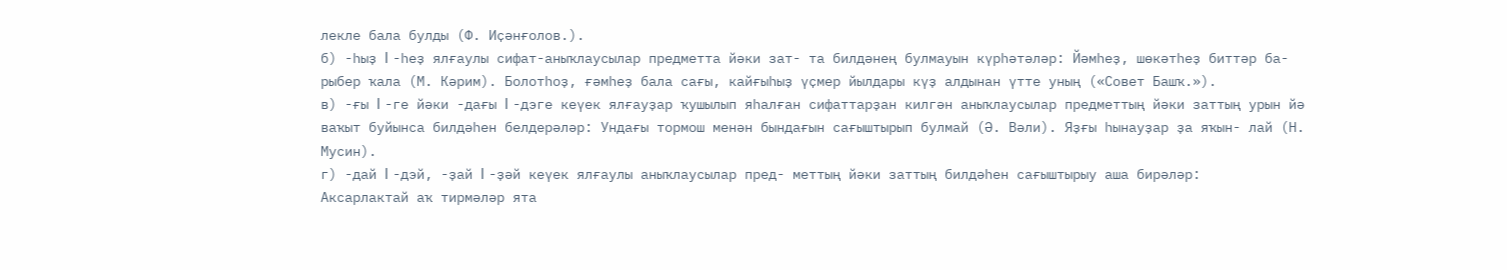лекле бала булды (Ф. Иҫәнғолов.).
б) -һыҙ I -һеҙ ялғаулы сифат-аныҡлаусылар предметта йәки зат- та билдәнең булмауын күрһәтәләр: Йәмһеҙ, шөкәтһеҙ биттәр ба- рыбер ҡала (М. Кәрим). Болотһоҙ, ғәмһеҙ бала сағы, кайғыһыҙ үҫмер йылдары күҙ алдынан үтте уның («Совет Башҡ.»).
в) -ғы I -ге йәки -дағы I -дэге кеүек ялғауҙар ҡушылып яһалған сифаттарҙан килгән аныҡлаусылар предметтың йәки заттың урын йә ваҡыт буйынса билдәһен белдерәләр: Ундағы тормош менән бындағын сағыштырып булмай (Ә. Вәли). Яҙғы һынауҙар ҙа яҡын- лай (Н. Мусин).
г) -дай I -дэй, -ҙай I -ҙәй кеүек ялғаулы аныҡлаусылар пред- меттың йәки заттың билдәһен сағыштырыу аша бирәләр:
Аксарлактай аҡ тирмәләр ята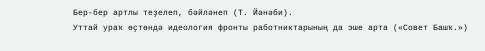Бер-бер артлы теҙелеп, бәйләнеп (Т. Йәнәби).
Уттай ураҡ өҫтөндә идеология фронты работниктарының да эше арта («Совет Башҡ.»)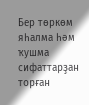Бер төркөм яһалма һәм ҡушма сифаттарҙан торған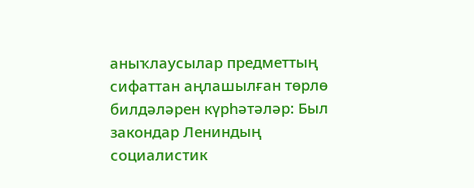аныҡлаусылар предметтың сифаттан аңлашылған төрлө билдәләрен күрһәтәләр: Был закондар Лениндың социалистик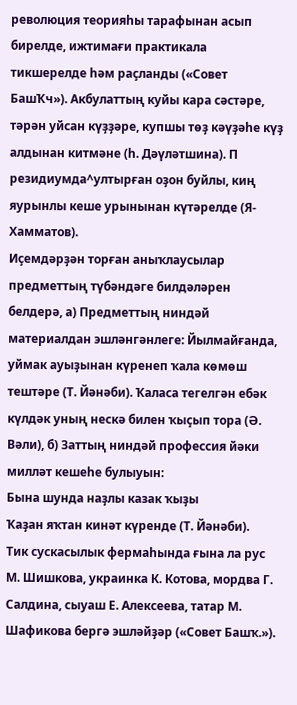революция теорияһы тарафынан асып бирелде, ижтимағи практикала тикшерелде һәм раҫланды («Совет БашҠч»). Акбулаттың куйы кара сәстәре, тәрән уйсан күҙҙәре, купшы төҙ кәүҙәһе күҙ алдынан китмәне (һ. Дәүләтшина). П резидиумда^ултырған оҙон буйлы, киң яурынлы кеше урынынан күтәрелде (Я- Хамматов).
Иҫемдәрҙән торған аныҡлаусылар предметтың түбәндәге билдәләрен белдерә, а) Предметтың ниндәй материалдан эшләнгәнлеге: Йылмайғанда, уймак ауыҙынан күренеп ҡала көмөш тештәре (Т. Йәнәби). Ҡаласа тегелгән ебәк күлдәк уның нескә билен ҡыҫып тора (Ә. Вәли), б) Заттың ниндәй профессия йәки милләт кешеһе булыуын:
Бына шунда наҙлы казак ҡыҙы
Ҡаҙан яҡтан кинәт күренде (Т. Йәнәби).
Тик сускасылык фермаһында ғына ла рус М. Шишкова, украинка К. Котова, мордва Г. Салдина, сыуаш Е. Алексеева, татар М. Шафикова бергә эшләйҙәр («Совет Башҡ.»).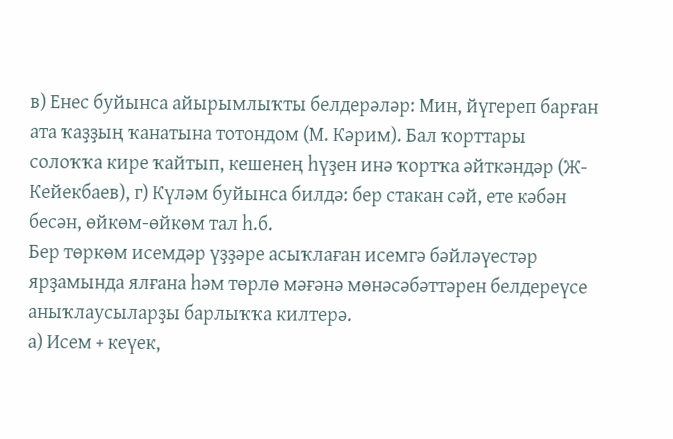в) Енес буйынса айырымлыҡты белдерәләр: Мин, йүгереп барған ата ҡаҙҙың ҡанатына тотондом (М. Кәрим). Бал ҡорттары солоҡҡа кире ҡайтып, кешенең һүҙен инә ҡортҡа әйткәндәр (Ж- Кейекбаев), г) Күләм буйынса билдә: бер стакан сәй, ете кәбән бесән, өйкөм-өйкөм тал һ.б.
Бер төркөм исемдәр үҙҙәре асыҡлаған исемгә бәйләүестәр ярҙамында ялғана һәм төрлө мәғәнә мөнәсәбәттәрен белдереүсе аныҡлаусыларҙы барлыҡҡа килтерә.
а) Исем + кеүек,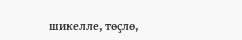шикелле, төҫлө,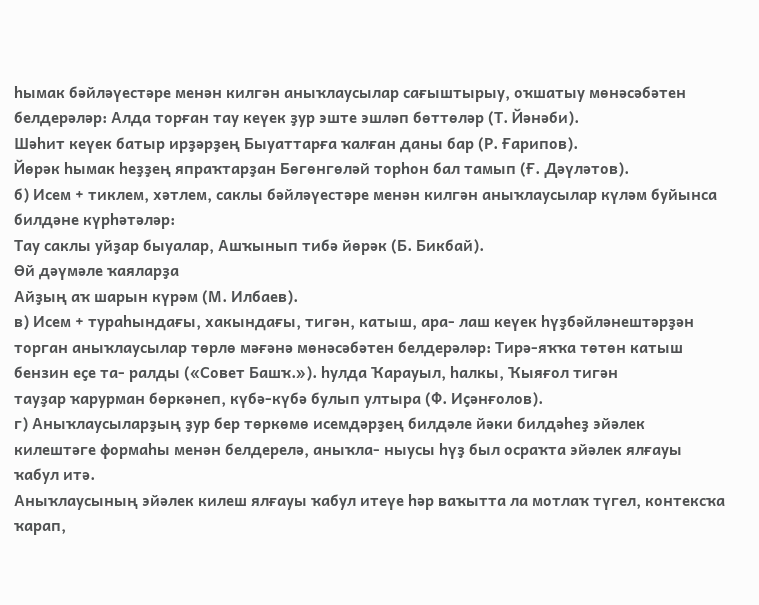һымак бәйләүестәре менән килгән аныҡлаусылар сағыштырыу, оҡшатыу мөнәсәбәтен белдерәләр: Алда торған тау кеүек ҙур эште эшләп бөттөләр (Т. Йәнәби).
Шәһит кеүек батыр ирҙәрҙең Быуаттарға ҡалған даны бар (Р. Ғарипов).
Йөрәк һымак һеҙҙең япраҡтарҙан Бөгөнгөләй торһон бал тамып (Ғ. Дәүләтов).
б) Исем + тиклем, хәтлем, саклы бәйләүестәре менән килгән аныҡлаусылар күләм буйынса билдәне күрһәтәләр:
Тау саклы уйҙар быуалар, Ашҡынып тибә йөрәк (Б. Бикбай).
Өй дәүмәле ҡаяларҙа
Айҙың аҡ шарын күрәм (М. Илбаев).
в) Исем + тураһындағы, хакындағы, тигән, катыш, ара- лаш кеүек һүҙбәйләнештәрҙән торган аныҡлаусылар төрлө мәғәнә мөнәсәбәтен белдерәләр: Тирә-яҡҡа төтөн катыш бензин еҫе та- ралды («Совет Башҡ.»). һулда Ҡарауыл, һалкы, Ҡыяғол тигән
тауҙар ҡарурман бөркәнеп, күбә-күбә булып ултыра (Ф. Иҫәнғолов).
г) Аныҡлаусыларҙың ҙур бер төркөмө исемдәрҙең билдәле йәки билдәһеҙ эйәлек килештәге формаһы менән белдерелә, аныҡла- ныусы һүҙ был осраҡта эйәлек ялғауы ҡабул итә.
Аныҡлаусының эйәлек килеш ялғауы ҡабул итеүе һәр ваҡытта ла мотлаҡ түгел, контексҡа ҡарап,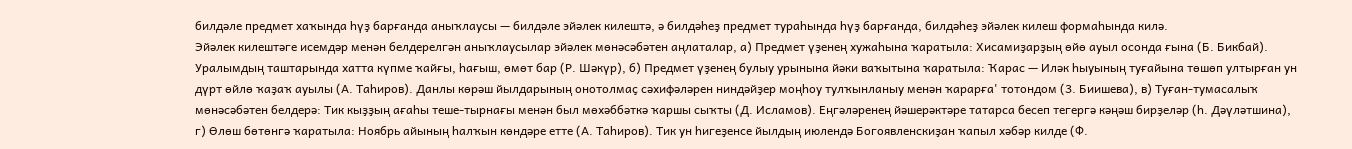билдәле предмет хаҡында һүҙ барғанда аныҡлаусы — билдәле эйәлек килештә, ә билдәһеҙ предмет тураһында һүҙ барғанда, билдәһеҙ эйәлек килеш формаһында килә.
Эйәлек килештәге исемдәр менән белдерелгән аныҡлаусылар эйәлек мөнәсәбәтен аңлаталар, а) Предмет үҙенең хужаһына ҡаратыла: Хисамиҙарҙың өйө ауыл осонда ғына (Б. Бикбай). Уралымдың таштарында хатта күпме ҡайғы, һағыш, өмөт бар (Р. Шәкүр), б) Предмет үҙенең булыу урынына йәки ваҡытына ҡаратыла: Ҡарас — Иләк һыуының туғайына төшөп ултырған ун дүрт өйлө ҡаҙаҡ ауылы (А. Таһиров). Данлы көрәш йылдарының онотолмаҫ сәхифәләрен ниндәйҙер моңһоу тулҡынланыу менән ҡарарға' тотондом (3. Биишева), в) Туған-тумасалыҡ мөнәсәбәтен белдерә: Тик кыҙҙың ағаһы теше-тырнағы менән был мөхәббәткә ҡаршы сыҡты (Д. Исламов). Еңгәләренең йәшерәктәре татарса бесеп тегергә кәңәш бирҙеләр (һ. Дәүләтшина), г) Өлөш бөтөнгә ҡаратыла: Ноябрь айының һалҡын көндәре етте (А. Таһиров). Тик ун һигеҙенсе йылдың июлендә Богоявленскиҙан ҡапыл хәбәр килде (Ф.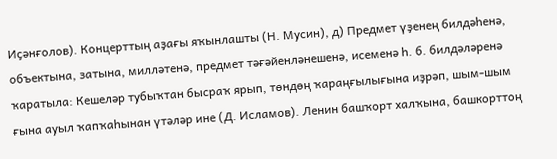Иҫәнғолов). Концерттың аҙағы яҡынлашты (Н. Мусин), д) Предмет үҙенең билдәһенә, объектына, затына, милләтенә, предмет тәғәйенләнешенә, исеменә һ. б. билдәләренә ҡаратыла: Кешеләр тубыҡтан бысраҡ ярып, төндөң ҡараңғылығына иҙрәп, шым-шым ғына ауыл ҡапҡаһынан үтәләр ине (Д. Исламов). Ленин башҡорт халҡына, башкорттоң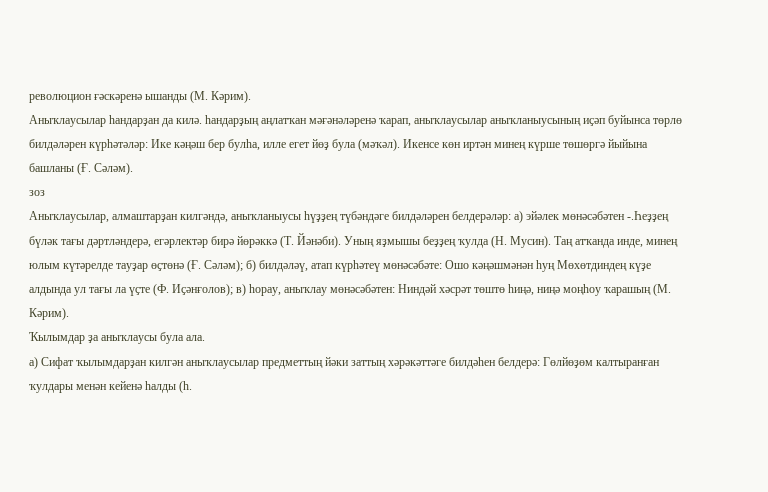революцион ғәскәренә ышанды (М. Кәрим).
Аныҡлаусылар һандарҙан да килә. һандарҙың аңлатҡан мәғәнәләренә ҡарап, аныҡлаусылар аныҡланыусының иҫәп буйынса төрлө билдәләрен күрһәтәләр: Ике кәңәш бер булһа, илле егет йөҙ була (мәҡәл). Икенсе көн иртән минең күрше төшөргә йыйына башланы (Ғ. Сәләм).
зоз
Аныҡлаусылар, алмаштарҙан килгәндә, аныҡланыусы һүҙҙең түбәндәге билдәләрен белдерәләр: а) эйәлек мөнәсәбәтен -.Һеҙҙең бүләк тағы дәртләндерә, егәрлектәр бирә йөрәккә (Т. Йәнәби). Уның яҙмышы беҙҙең ҡулда (Н. Мусин). Таң атҡанда инде, минең юлым күтәрелде тауҙар өҫтөнә (Ғ. Сәләм); б) билдәләү, атап күрһәтеү мөнәсәбәте: Ошо кәңәшмәнән һуң Мөхөтдиндең күҙе алдында ул тағы ла үҫте (Ф. Иҫәнғолов); в) һорау, аныҡлау мөнәсәбәтен: Ниндәй хәсрәт төштө һиңә, ниңә моңһоу ҡарашың (М. Кәрим).
Ҡылымдар ҙа аныҡлаусы була ала.
а) Сифат ҡылымдарҙан килгән аныҡлаусылар предметтың йәки заттың хәрәкәттәге билдәһен белдерә: Гөлйөҙөм калтыранған ҡулдары менән кейенә һалды (һ.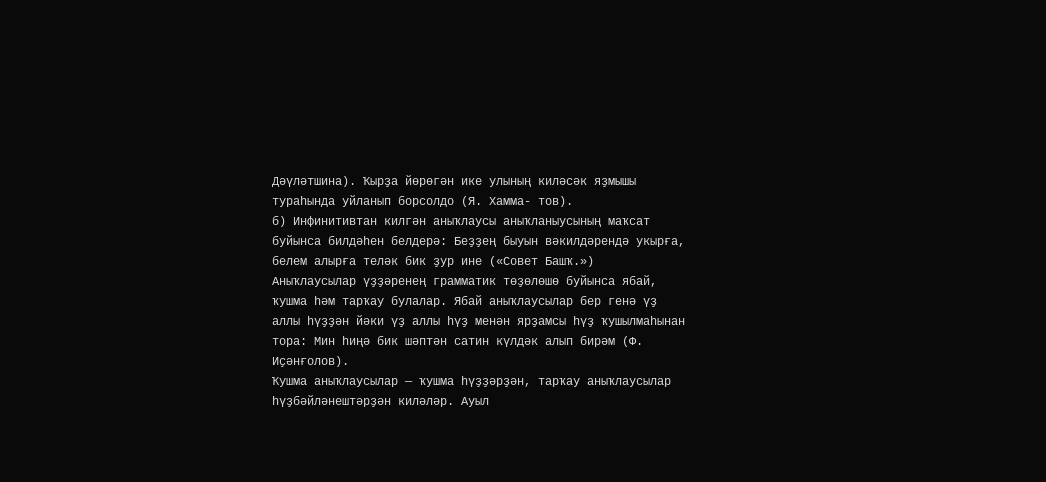Дәүләтшина). Ҡырҙа йөрөгән ике улының киләсәк яҙмышы тураһында уйланып борсолдо (Я. Хамма- тов).
б) Инфинитивтан килгән аныҡлаусы аныҡланыусының маҡсат буйынса билдәһен белдерә: Беҙҙең быуын вәкилдәрендә укырға, белем алырға теләк бик ҙур ине («Совет Башҡ.»)
Аныҡлаусылар үҙҙәренең грамматик төҙөлөшө буйынса ябай, ҡушма һәм тарҡау булалар. Ябай аныҡлаусылар бер генә үҙ аллы һүҙҙән йәки үҙ аллы һүҙ менән ярҙамсы һүҙ ҡушылмаһынан тора: Мин һиңә бик шәптән сатин күлдәк алып бирәм (Ф. Иҫәнғолов).
Ҡушма аныҡлаусылар — ҡушма һүҙҙәрҙән, тарҡау аныҡлаусылар һүҙбәйләнештәрҙән киләләр. Ауыл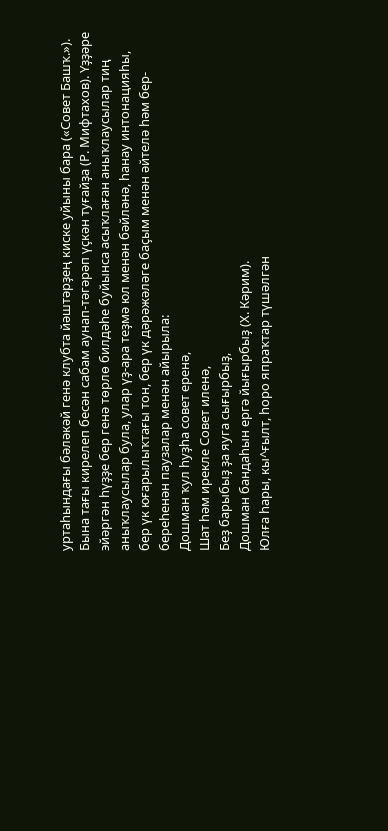уртаһындағы бәләкәй генә клубта йәштәрҙең киске уйыны бара («Совет Башҡ.»). Бына тағы кирелеп бесән сабам аунап-тәгәрәп үҫкән туғайҙа (Р. Мифтахов). Үҙҙәре эйәргән һүҙҙе бер генә төрлө билдәһе буйынса асыҡлаған аныҡлаусылар тиң аныҡлаусылар була, улар үҙ-ара теҙмә юл менән бәйләнә, һанау интонацияһы, бер үк юғарылыҡтағы тон, бер үк дәрәжәләге баҫым менән әйтелә һәм бер-береһенән паузалар менән айырыла:
Дошман ҡул һуҙһа совет еренә,
Шат һәм ирекле Совет иленә,
Беҙ барыбыҙ ҙа яуга сығырбыҙ,
Дошман бандаһын ергә йығырбыҙ (Х. Кәрим).
Юлға һары, кы^ғылт, һоро япраҡтар түшәлгән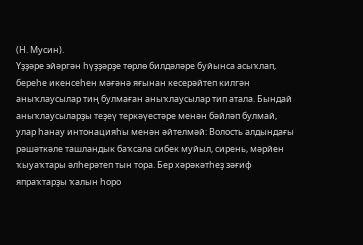(Н. Мусин).
Үҙҙәре эйәргән һүҙҙәрҙе төрлө билдәләре буйынса асыҡлап, береһе икенсеһен мәғәнә яғынан кесерәйтеп килгән аныҡлаусылар тиң булмаған аныҡлаусылар тип атала. Бындай аныҡлаусыларҙы теҙеү теркәүестәре менән бәйләп булмай, улар һанау интонацияһы менән әйтелмәй: Волость алдындағы рәшәткәле ташландык баҡсала сибек муйыл, сирень, мәрйен ҡыуаҡтары әлһерәтеп тын тора. Бер хәрәкәтһеҙ зәғиф япраҡтарҙы ҡалын һоро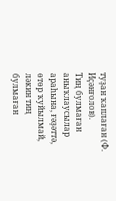туҙан ҡаплаған (Ф. Иҫәнғолов).
Тиң булмаған аныҡлаусылар араһына, ғәҙәттә, өтөр ҡуйылмай, ләкин тиң булмаған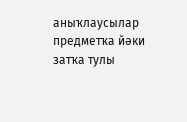аныҡлаусылар предметҡа йәки затҡа тулы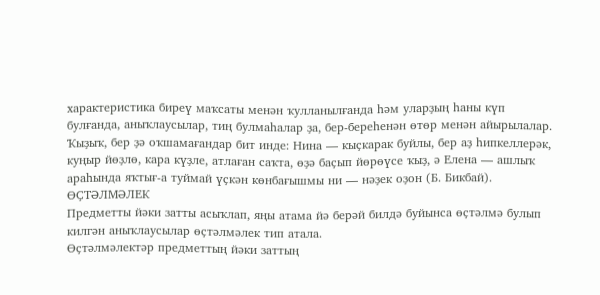характеристика биреү маҡсаты менән ҡулланылғанда һәм уларҙың һаны күп булғанда, аныҡлаусылар, тиң булмаһалар ҙа, бер-береһенән өтөр менән айырылалар. Ҡыҙыҡ, бер ҙә оҡшамағандар бит инде: Нина — кыҫкарак буйлы, бер аҙ һипкеллерәк, куңыр йөҙлө, кара күҙле, атлаған саҡта, өҙә баҫып йөрөүсе ҡыҙ, ә Елена — ашлыҡ араһында яҡтығ-а туймай үҫкән көнбағышмы ни — нәҙек оҙон (Б. Бикбай).
ӨҪТӘЛМӘЛЕК
Предметты йәки затты асыҡлап, яңы атама йә берәй билдә буйынса өҫтәлмә булып килгән аныҡлаусылар өҫтәлмәлек тип атала.
Өҫтәлмәлектәр предметтың йәки заттың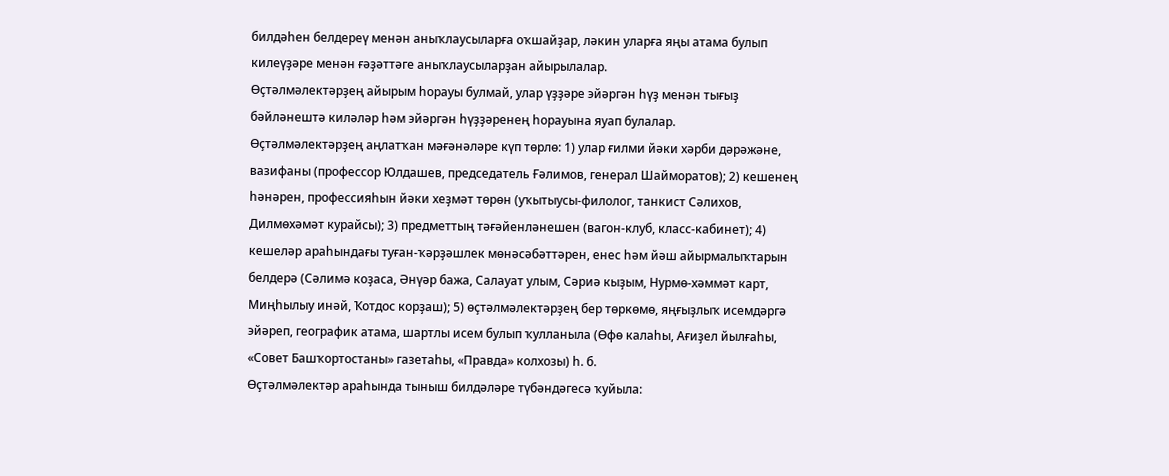билдәһен белдереү менән аныҡлаусыларға оҡшайҙар, ләкин уларға яңы атама булып килеүҙәре менән ғәҙәттәге аныҡлаусыларҙан айырылалар.
Өҫтәлмәлектәрҙең айырым һорауы булмай, улар үҙҙәре эйәргән һүҙ менән тығыҙ бәйләнештә киләләр һәм эйәргән һүҙҙәренең һорауына яуап булалар.
Өҫтәлмәлектәрҙең аңлатҡан мәғәнәләре күп төрлө: 1) улар ғилми йәки хәрби дәрәжәне, вазифаны (профессор Юлдашев, председатель Ғәлимов, генерал Шайморатов); 2) кешенең һәнәрен, профессияһын йәки хеҙмәт төрөн (уҡытыусы-филолог, танкист Сәлихов, Дилмөхәмәт курайсы); 3) предметтың тәғәйенләнешен (вагон-клуб, класс-кабинет); 4) кешеләр араһындағы туған-ҡәрҙәшлек мөнәсәбәттәрен, енес һәм йәш айырмалыҡтарын белдерә (Сәлимә коҙаса, Әнүәр бажа, Салауат улым, Сәриә кыҙым, Нурмө-хәммәт карт, Миңһылыу инәй, Ҡотдос корҙаш); 5) өҫтәлмәлектәрҙең бер төркөмө, яңғыҙлыҡ исемдәргә эйәреп, географик атама, шартлы исем булып ҡулланыла (Өфө калаһы, Ағиҙел йылғаһы, «Совет Башҡортостаны» газетаһы, «Правда» колхозы) һ. б.
Өҫтәлмәлектәр араһында тыныш билдәләре түбәндәгесә ҡуйыла: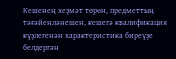Кешенең хеҙмәт төрөн, предметтың тәғәйенләнешен, кешегә квалификация күҙлегенән характеристика биреүҙе белдергән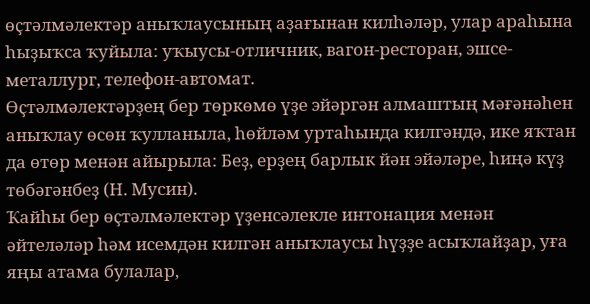өҫтәлмәлектәр аныҡлаусының аҙағынан килһәләр, улар араһына һыҙыҡса ҡуйыла: уҡыусы-отличник, вагон-ресторан, эшсе-металлург, телефон-автомат.
Өҫтәлмәлектәрҙең бер төркөмө үҙе эйәргән алмаштың мәғәнәһен аныҡлау өсөн ҡулланыла, һөйләм уртаһында килгәндә, ике яҡтан да өтөр менән айырыла: Беҙ, ерҙең барлык йән эйәләре, һиңә күҙ төбәгәнбеҙ (Н. Мусин).
Ҡайһы бер өҫтәлмәлектәр үҙенсәлекле интонация менән әйтеләләр һәм исемдән килгән аныҡлаусы һүҙҙе асыҡлайҙар, уға яңы атама булалар,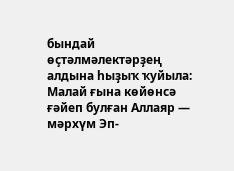бындай өҫтәлмәлектәрҙең алдына һыҙыҡ ҡуйыла: Малай ғына көйөнсә ғәйеп булған Аллаяр — мәрхүм Эп-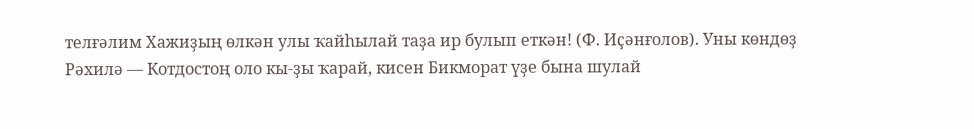телғәлим Хажиҙың өлкән улы ҡайһылай таҙа ир булып еткән! (Ф. Иҫәнғолов). Уны көндөҙ Рәхилә — Котдостоң оло кы-ҙы ҡарай, кисен Бикморат үҙе бына шулай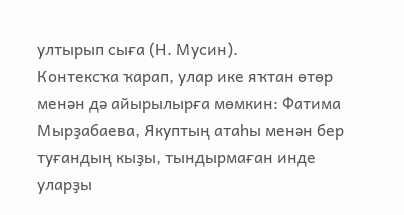ултырып сыға (Н. Мусин).
Контексҡа ҡарап, улар ике яҡтан өтөр менән дә айырылырға мөмкин: Фатима Мырҙабаева, Якуптың атаһы менән бер туғандың кыҙы, тындырмаған инде уларҙы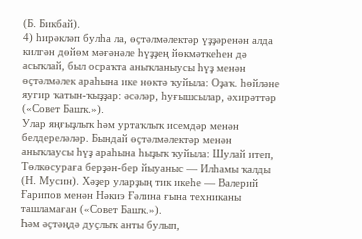(Б. Бикбай).
4) һирәкләп булһа ла, өҫтәлмәлектәр үҙҙәренән алда килгән дөйөм мәғәнәле һүҙҙең йөкмәткеһен дә асыҡлай, был осраҡта аныҡланыусы һүҙ менән өҫтәлмәлек араһына ике нөктә ҡуйыла: Оҙаҡ. һөйләне яугир ҡатын-ҡыҙҙар: әсәләр, һуғышсылар, әхирәттәр («Совет Башҡ.»).
Улар яңғыҙлыҡ һәм уртаҡлыҡ исемдәр менән белдереләләр. Бындай өҫтәлмәлектәр менән аныҡлаусы һүҙ араһына һыҙыҡ ҡуйыла: Шулай итеп, Төлкөсураға берҙән-бер йыуаныс — Илһамы ҡалды (Н. Мусин). Хәҙер уларҙың тик икеһе — Валерий Ғарипов менән Нәкиэ Ғәлина ғына техниканы ташламаған («Совет Башҡ.»).
Һәм әҫтәңдә дуҫлыҡ анты булып,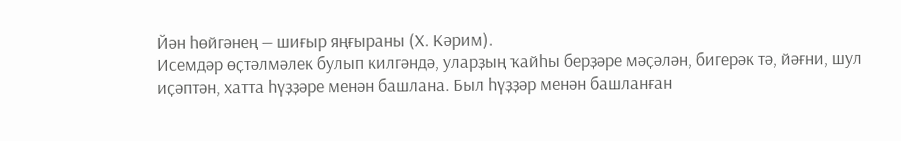Йән һөйгәнең — шиғыр яңғыраны (Х. Кәрим).
Исемдәр өҫтәлмәлек булып килгәндә, уларҙың ҡайһы берҙәре мәҫәлән, бигерәк тә, йәғни, шул иҫәптән, хатта һүҙҙәре менән башлана. Был һүҙҙәр менән башланған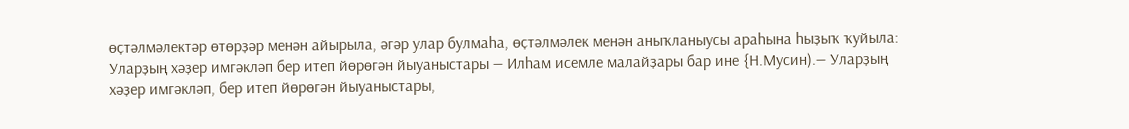өҫтәлмәлектәр өтөрҙәр менән айырыла, әгәр улар булмаһа, өҫтәлмәлек менән аныҡланыусы араһына һыҙыҡ ҡуйыла: Уларҙың хәҙер имгәкләп бер итеп йөрөгән йыуаныстары — Илһам исемле малайҙары бар ине {Н.Мусин).— Уларҙың хәҙер имгәкләп, бер итеп йөрөгән йыуаныстары,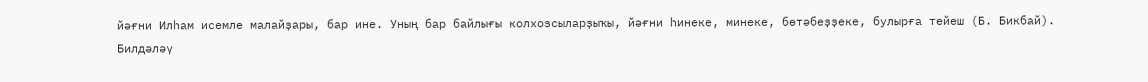йәғни Илһам исемле малайҙары, бар ине. Уның бар байлығы колхозсыларҙыҡы, йәғни һинеке, минеке, бөтәбеҙҙеке, булырға тейеш (Б. Бикбай).
Билдәләү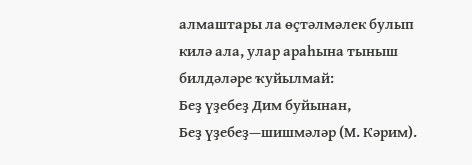алмаштары ла өҫтәлмәлек булып килә ала, улар араһына тыныш билдәләре ҡуйылмай:
Беҙ үҙебеҙ Дим буйынан,
Беҙ үҙебеҙ—шишмәләр (М. Кәрим).